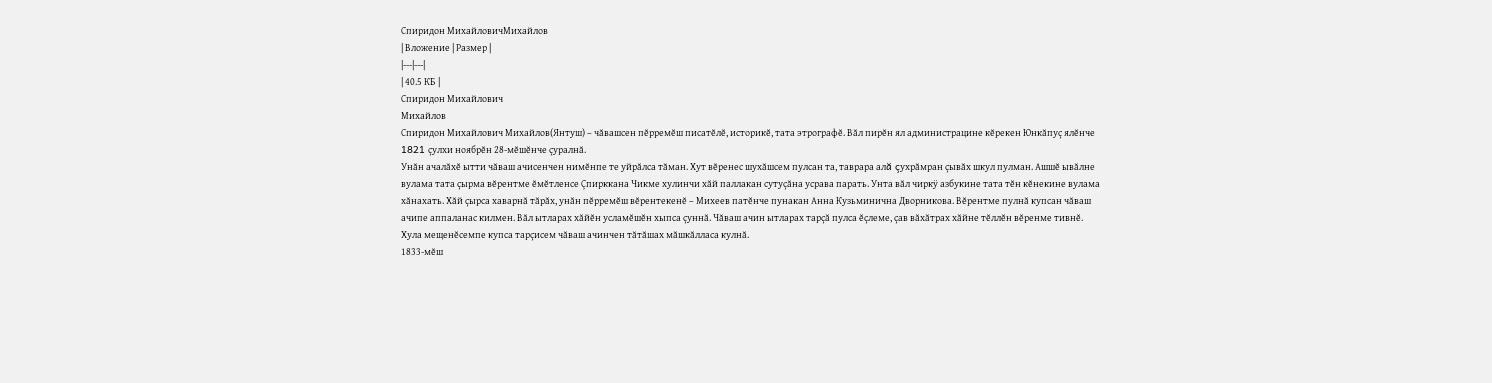Спиридон МихайловичМихайлов
| Вложение | Размер |
|---|---|
| 40.5 КБ |
Спиридон Михайлович
Михайлов
Спиридон Михайлович Михайлов(Янтуш) – чăвашсен пĕрремĕш писатĕлĕ, историкĕ, тата этрографĕ. Вăл пирĕн ял администрацине кĕрекен Юнкăпуç ялĕнче 1821 çулхи ноябрĕн 28-мĕшĕнче çуралнă.
Унăн ачалăхĕ ытти чăваш ачисенчен нимĕнпе те уйрăлса тăман. Хут вĕренес шухăшсем пулсан та, таврара алă çухрăмран çывăх шкул пулман. Ашшĕ ывăлне вулама тата çырма вĕрентме ĕмĕтленсе Çпирккана Чикме хулинчи хăй паллакан сутуçăна усрава парать. Унта вăл чиркÿ азбукине тата тĕн кĕнекине вулама хăнахать. Хăй çырса хаварнă тăрăх, унăн пĕрремĕш вĕрентекенĕ – Михеев патĕнче пунакан Анна Кузьминична Дворникова. Вĕрентме пулнă купсан чăваш ачипе аппаланас килмен. Вăл ытларах хăйĕн усламĕшĕн хыпса çуннă. Чăваш ачин ытларах тарçă пулса ĕçлеме, çав вăхăтрах хăйне тĕллĕн вĕренме тивнĕ. Хула мещенĕсемпе купса тарçисем чăваш ачинчен тăтăшах мăшкăлласа кулнă.
1833-мĕш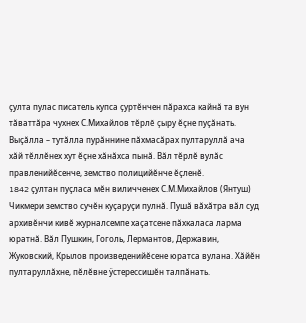çулта пулас писатель купса çуртĕнчен пăрахса кайнă та вун тăваттăра чухнех С.Михайлов тĕрлĕ çыру ĕçне пуçăнать. Выçăлла – тутăлла пурăннине пăхмасăрах пултаруллă ача хăй тĕллĕнех хут ĕçне хăнăхса пынă. Вăл тĕрлĕ вулăс правленийĕсенче, земство полицийĕнче ĕçленĕ.
1842 çултан пуçласа мĕн виличченех С.М.Михайлов (Янтуш) Чикмери земство сучĕн куçаруçи пулнă. Пушă вăхăтра вăл суд архивĕнчи кивĕ журналсемпе хаçатсене пăхкаласа ларма юратнă. Вăл Пушкин, Гоголь, Лермантов, Державин, Жуковский, Крылов произведенийĕсене юратса вулана. Хăйĕн пултаруллăхне, пĕлĕвне ÿстерессишĕн талпăнать.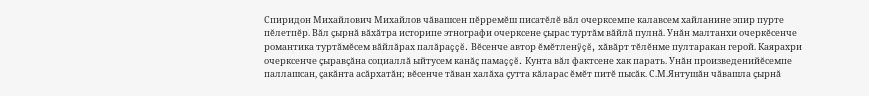Спиридон Михайлович Михайлов чăвашсен пĕрремĕш писатĕлĕ вăл очерксемпе калавсем хайланине эпир пурте пĕлетпĕр. Вăл çырнă вăхăтра историпе этнографи очерксене çырас туртăм вăйлă пулнă. Унăн малтанхи очеркĕсенче романтика туртăмĕсем вăйлăрах палăраççĕ. Вĕсенче автор ĕмĕтленÿçĕ, хăвăрт тĕлĕнме пултаракан герой. Каярахри очерксенче çыравçăна социаллă ыйтусем канăç памаççĕ. Кунта вăл фактсене хак парать. Унăн произведенийĕсемпе паллашсан, çакăнта асăрхатăн; вĕсенче тăван халăха çутта кăларас ĕмĕт питĕ пысăк. С.М.Янтушăн чăвашла çырнă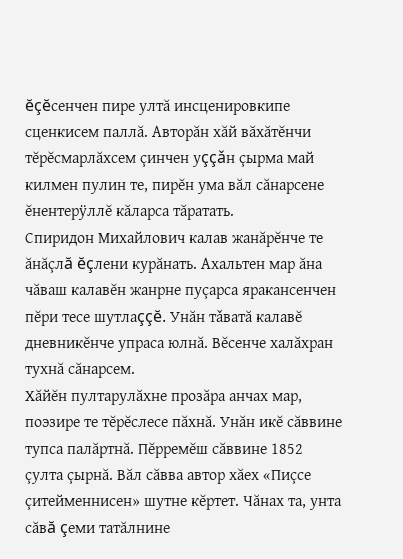ĕçĕсенчен пире ултă инсценировкипе сценкисем паллă. Авторăн хăй вăхăтĕнчи тĕрĕсмарлăхсем çинчен уççǎн çырма май килмен пулин те, пирĕн ума вăл сăнарсене ĕнентерÿллĕ кăларса тăратать.
Спиридон Михайлович калав жанăрĕнче те ăнăçлă ĕçлени курăнать. Ахальтен мар ăна чăваш калавĕн жанрне пуçарса яракансенчен пĕри тесе шутлаççĕ. Унăн тǎватă калавĕ дневникĕнче упраса юлнă. Вĕсенче халăхран тухнă сăнарсем.
Хăйĕн пултарулăхне прозăра анчах мар, поэзире те тĕрĕслесе пăхнă. Унăн икĕ сăввине тупса палăртнă. Пĕрремĕш сăввине 1852 çулта çырнă. Вăл сăвва автор хăех «Пиçсе çитейменнисен» шутне кĕртет. Чăнах та, унта сăвă çеми татăлнине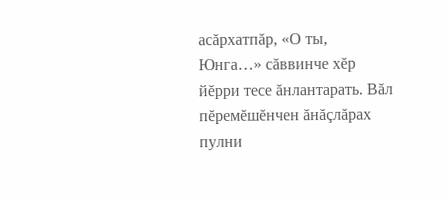асăрхатпăр, «О ты, Юнга…» сăввинче хĕр йĕрри тесе ăнлантарать. Вăл пĕремĕшĕнчен ăнăçлăрах пулни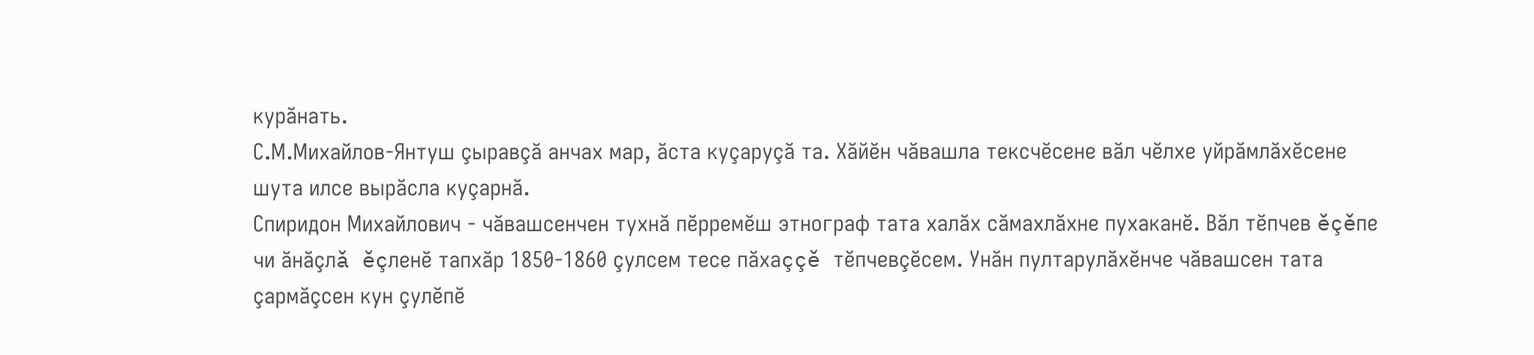курăнать.
С.М.Михайлов-Янтуш çыравçă анчах мар, ăста куçаруçă та. Хăйĕн чăвашла тексчĕсене вăл чĕлхе уйрăмлăхĕсене шута илсе вырăсла куçарнă.
Спиридон Михайлович - чăвашсенчен тухнă пĕрремĕш этнограф тата халăх сăмахлăхне пухаканĕ. Вăл тĕпчев ĕçĕпе чи ăнăçлă ĕçленĕ тапхăр 1850-1860 çулсем тесе пăхаççĕ тĕпчевçĕсем. Унăн пултарулăхĕнче чăвашсен тата çармăçсен кун çулĕпĕ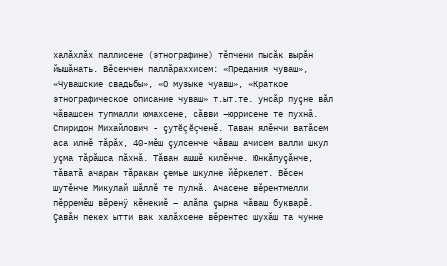халăхлăх паллисене (этнографине) тĕпчени пысăк вырăн йышăнать. Вĕсенчен паллăраххисем: «Предания чуваш», «Чувашские свадьбы», «О музыке чуавш», «Краткое этнографическое описание чуваш» т.ыт.те. унсăр пуçне вăл чăвашсен тупмалли юмахсене, сăвви –юррисене те пухнă.
Спиридон Михайлович - çутĕç ĕçченĕ. Таван ялĕнчи ватăсем аса илнĕ тăрăх, 40-мĕш çулсенче чăваш ачисем валли шкул уçма тăрăшса пăхнă. Тăван ашшĕ килĕнче. Юнкăпуçăнче, тăватă ачаран тăракан çемье шкулне йĕркелет. Вĕсен шутĕнче Микулай шăллĕ те пулнă. Ачасене вĕрентмелли пĕрремĕш вĕренÿ кĕнекиĕ – алăпа çырна чăваш букварĕ. Çавăн пекех ытти вак халăхсене вĕрентес шухăш та чунне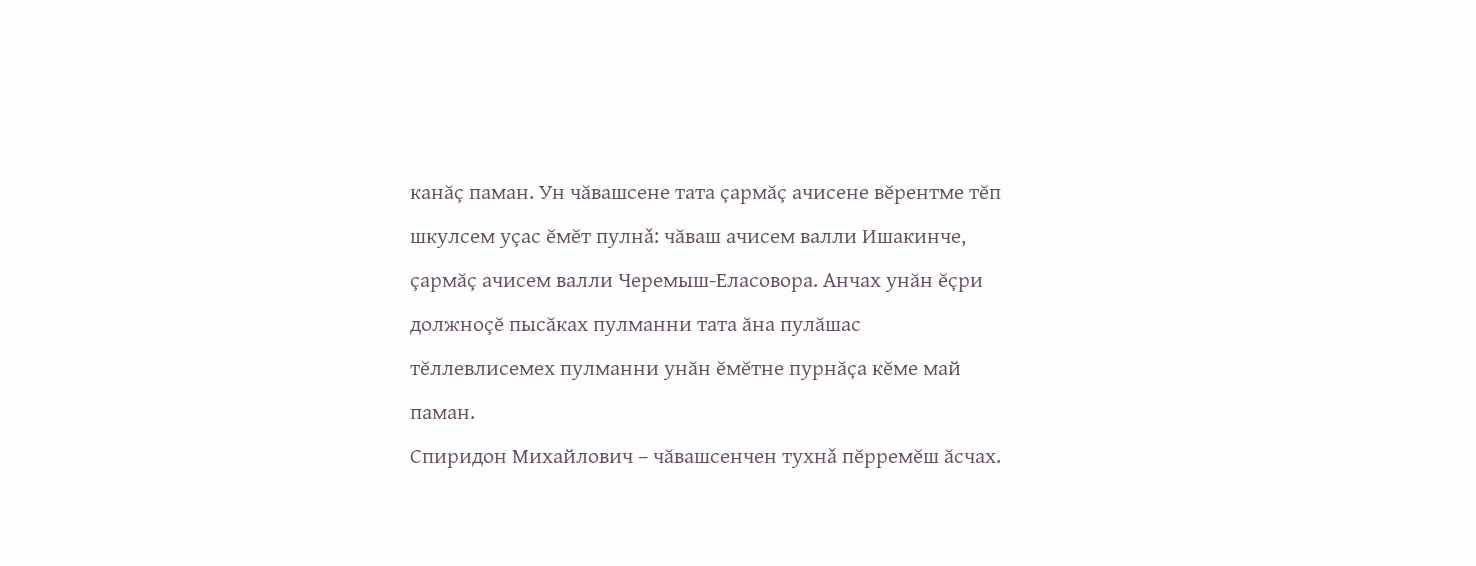канăç паман. Ун чăвашсене тата çармăç ачисене вĕрентме тĕп шкулсем уçас ĕмĕт пулнǎ: чăваш ачисем валли Ишакинче, çармăç ачисем валли Черемыш-Еласовора. Анчах унăн ĕçри должноçĕ пысăках пулманни тата ăна пулăшас тĕллевлисемех пулманни унăн ĕмĕтне пурнăçа кĕме май паман.
Спиридон Михайлович – чăвашсенчен тухнǎ пĕрремĕш ăсчах.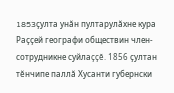1853çулта унăн пултарулăхне кура Раççей географи обществин член-сотрудникне суйлаççĕ. 1856 çултан тĕнчипе паллă Хусанти губернски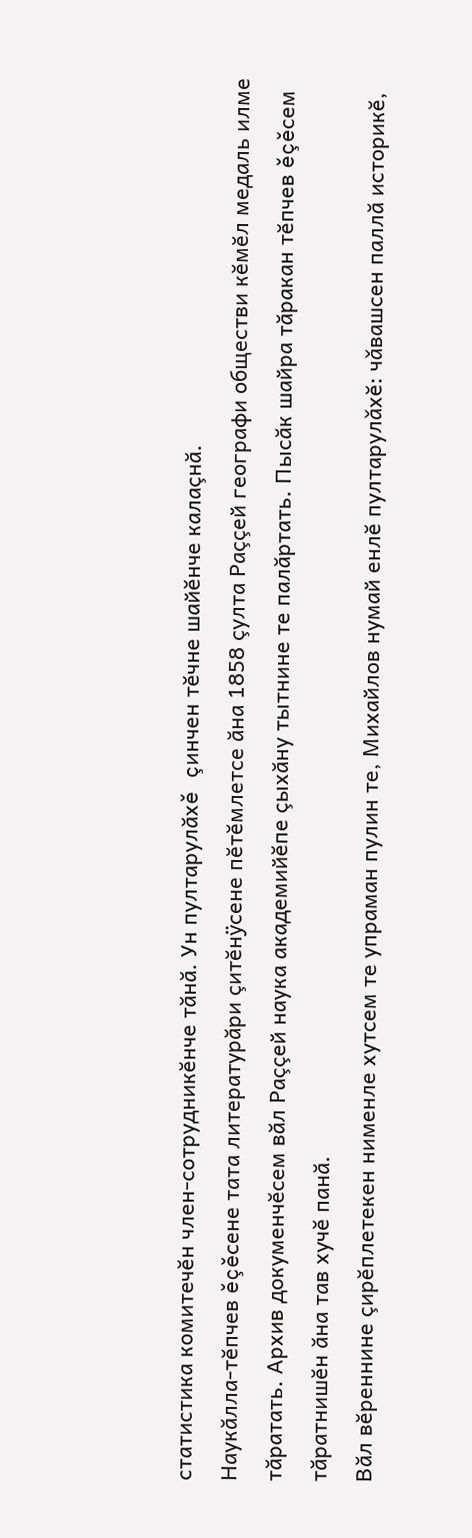статистика комитечĕн член-сотрудникĕнче тăнă. Ун пултарулăхĕ çинчен тĕчне шайĕнче калаçнă.
Наукăлла-тĕпчев ĕçĕсене тата литературăри çитĕнÿсене пĕтĕмлетсе ăна 1858 çулта Раççей географи обществи кĕмĕл медаль илме тăратать. Архив докуменчĕсем вăл Раççей наука академийĕпе çыхăну тытнине те палăртать. Пысăк шайра тăракан тĕпчев ĕçĕсем тăратнишĕн ăна тав хучĕ панă.
Вăл вĕреннине çирĕплетекен нименле хутсем те упраман пулин те, Михайлов нумай енлĕ пултарулǎхĕ: чǎвашсен паллă историкĕ,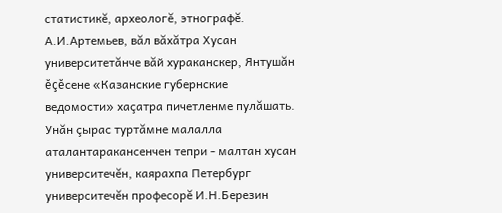статистикĕ, археологĕ, этнографĕ. А.И.Артемьев, вăл вăхăтра Хусан университетăнче вăй хураканскер, Янтушăн ĕçĕсене «Казанские губернские ведомости» хаçатра пичетленме пулăшать. Унăн çырас туртăмне малалла аталантаракансенчен тепри - малтан хусан университечĕн, каярахпа Петербург университечĕн професорĕ И.Н.Березин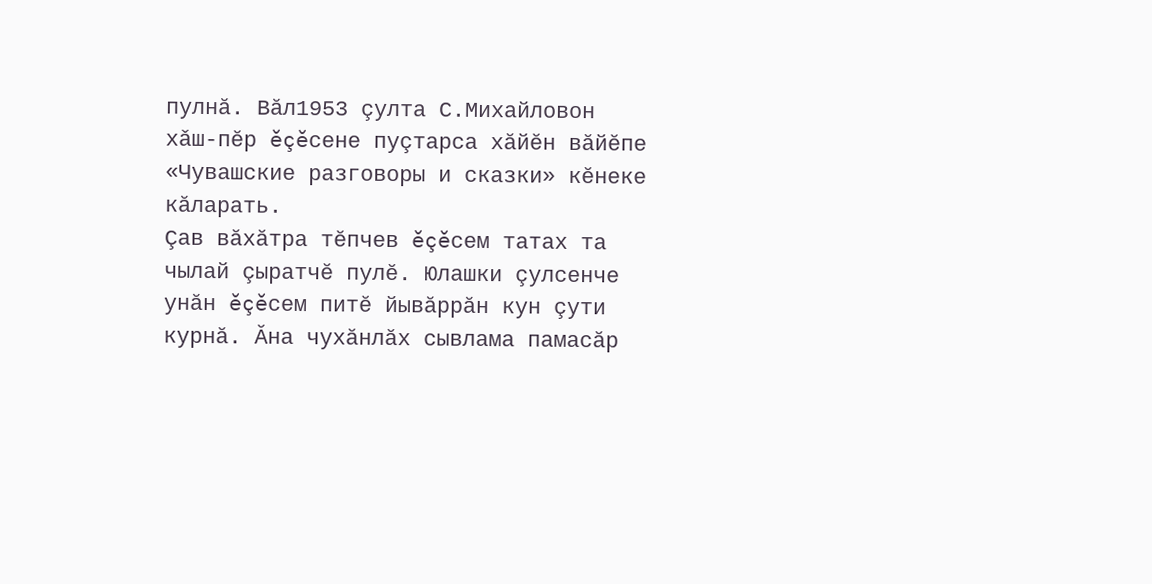пулнă. Вăл1953 çулта С.Михайловон хǎш-пĕр ĕçĕсене пуçтарса хăйĕн вăйĕпе «Чувашские разговоры и сказки» кĕнеке кăларать.
Çав вăхăтра тĕпчев ĕçĕсем татах та чылай çыратчĕ пулĕ. Юлашки çулсенче унăн ĕçĕсем питĕ йывăррăн кун çути курнă. Ăна чухăнлăх сывлама памасăр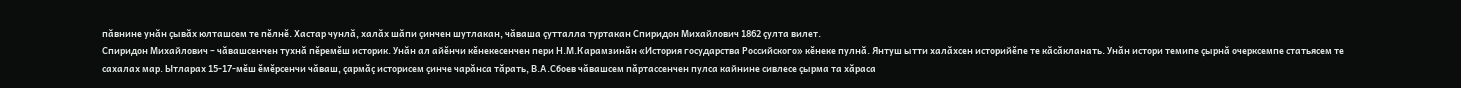пăвнине унăн çывăх юлташсем те пĕлнĕ. Хастар чунлă, халăх шăпи çинчен шутлакан, чăваша çутталла туртакан Спиридон Михайлович 1862 çулта вилет.
Спиридон Михайлович – чăвашсенчен тухнă пĕремĕш историк. Унăн ал айĕнчи кĕнекесенчен пери Н.М.Карамзинăн «История государства Российского» кĕнеке пулнă. Янтуш ытти халăхсен историйĕпе те кăсăкланать. Унăн истори темипе çырнă очерксемпе статьясем те сахалах мар. Ытларах 15-17-мĕш ĕмĕрсенчи чăваш, çармăç историсем çинче чарăнса тăрать, В.А.Сбоев чăвашсем пăртассенчен пулса кайнине сивлесе çырма та хăраса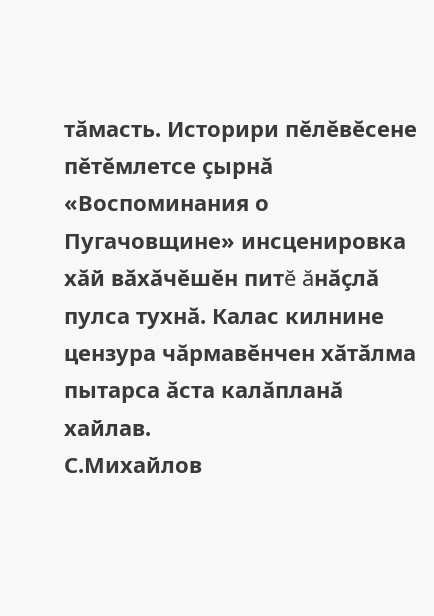тăмасть. Историри пĕлĕвĕсене пĕтĕмлетсе çырнă «Воспоминания о Пугачовщине» инсценировка хăй вăхăчĕшĕн питĕ ăнăçлă пулса тухнă. Калас килнине цензура чăрмавĕнчен хăтăлма пытарса ăста калăпланă хайлав.
С.Михайлов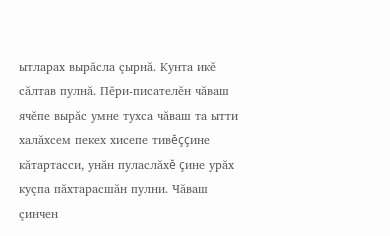ытларах вырăсла çырнă. Кунта икĕ сăлтав пулнă. Пĕри-писателĕн чăваш ячĕпе вырăс умне тухса чăваш та ытти халăхсем пекех хисепе тивĕççине кăтартасси, унăн пуласлăхĕ çине урăх куçпа пăхтарасшăн пулни. Чăваш çинчен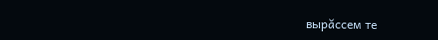вырăссем те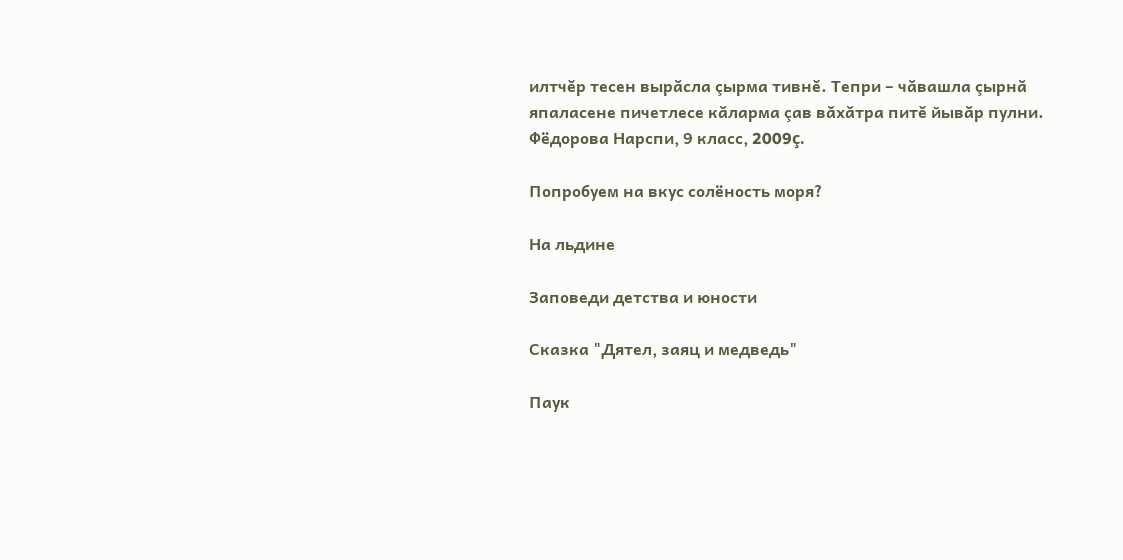илтчĕр тесен вырăсла çырма тивнĕ. Тепри – чăвашла çырнă япаласене пичетлесе кăларма çав вăхăтра питĕ йывăр пулни.
Фёдорова Нарспи, 9 класс, 2009ç.

Попробуем на вкус солёность моря?

На льдине

Заповеди детства и юности

Сказка "Дятел, заяц и медведь"

Паук